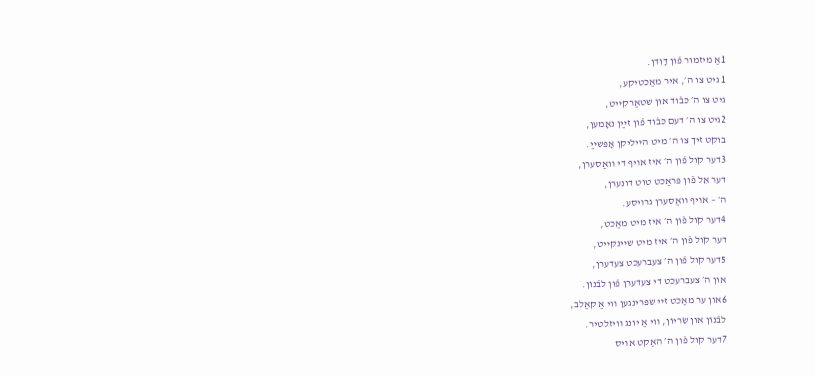1אַ מיזמור פֿון דָוִדן.
1 גיט צו ה׳, איר מאַכטיקע,
גיט צו ה׳ כּבֿוד און שטאַרקײט,
2גיט צו ה׳ דעם כּבֿוד פֿון זײַן נאָמען,
בוקט זיך צו ה׳ מיט הײליקן אָפּשײַ.
3דער קֹול פֿון ה׳ איז אױף די װאַסערן,
דער אֵל פֿון פּראַכט טוט דונערן,
ה׳ – אױף װאַסערן גרױסע.
4דער קֹול פֿון ה׳ איז מיט מאַכט,
דער קֹול פֿון ה׳ איז מיט שײנקײט,
5דער קֹול פֿון ה׳ צעברעכט צעדערן,
און ה׳ צעברעכט די צעדערן פֿון לבֿנוֹן.
6און ער מאַכט זײ שפּרינגען װי אַ קאַלב,
לבֿנוֹן און שִׂריוֹן, װי אַ יונג װיזלטיר.
7דער קֹול פֿון ה׳ האַקט אױס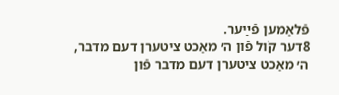פֿלאַמען פֿײַער.
8דער קֹול פֿון ה׳ מאַכט ציטערן דעם מדבר,
ה׳ מאַכט ציטערן דעם מדבר פֿון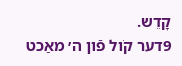קָדֵש.
9דער קֹול פֿון ה׳ מאַכט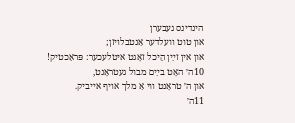הינדינס געבערן
און טוט װעלדער אַנטבלױזן;
און אין זײַן הֵיכל זאָגט איטלעכער: פּראַכטיק!
10ה׳ האָט בײַם מבול געטראָנט,
און ה׳ טראָנט װי אַ מלך אױף אײביק.
11ה׳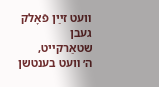װעט זײַן פֿאָלק געבן שטאַרקײט,
ה׳ װעט בענטשן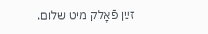זײַן פֿאָלק מיט שלום.